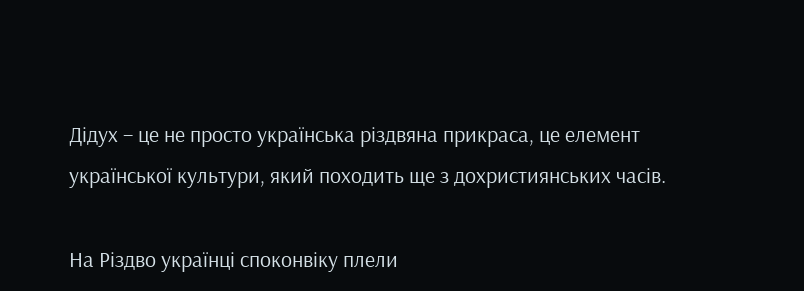Дідух – це не просто українська різдвяна прикраса, це елемент української культури, який походить ще з дохристиянських часів.

На Різдво українці споконвіку плели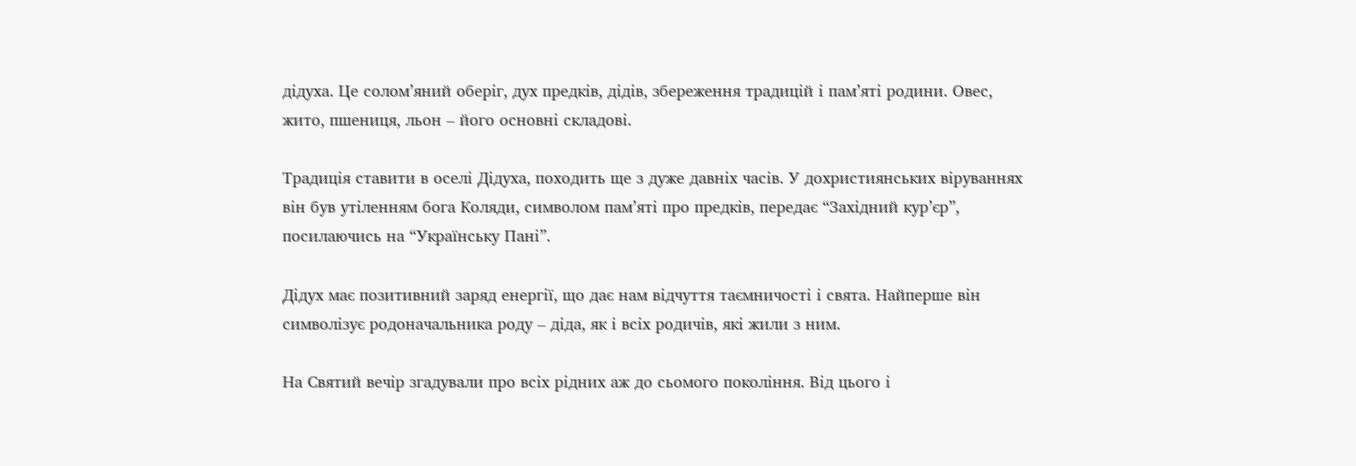дідуха. Це солом’яний оберіг, дух предків, дідів, збереження традицій і пам’яті родини. Овес, жито, пшениця, льон – його основні складові.

Традиція ставити в оселі Дідуха, походить ще з дуже давніх часів. У дохристиянських віруваннях він був утіленням бога Коляди, символом пам’яті про предків, передає “Західний кур’єр”, посилаючись на “Українську Пані”.

Дідух має позитивний заряд енергії, що дає нам відчуття таємничості і свята. Найперше він символізує родоначальника роду – діда, як і всіх родичів, які жили з ним.

На Святий вечір згадували про всіх рідних аж до сьомого покоління. Від цього і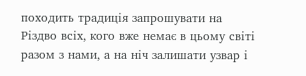походить традиція запрошувати на Різдво всіх, кого вже немає в цьому світі разом з нами, а на ніч залишати узвар і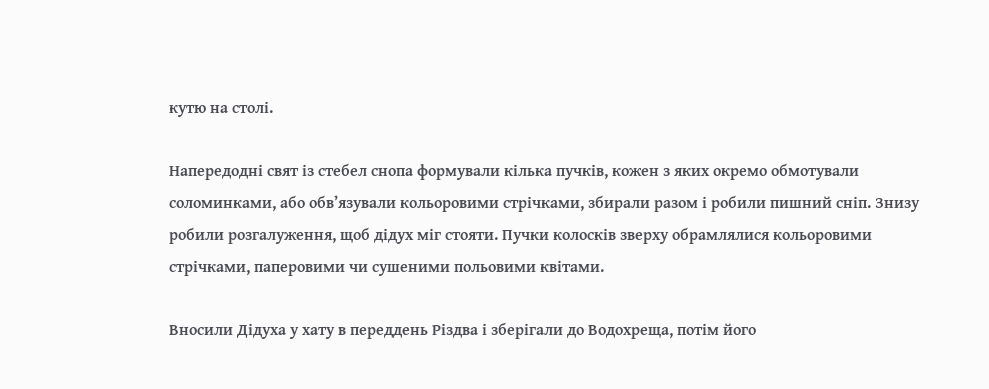кутю на столі.

Напередодні свят із стебел снопа формували кілька пучків, кожен з яких окремо обмотували соломинками, або обв’язували кольоровими стрічками, збирали разом і робили пишний сніп. Знизу робили розгалуження, щоб дідух міг стояти. Пучки колосків зверху обрамлялися кольоровими стрічками, паперовими чи сушеними польовими квітами.

Вносили Дідуха у хату в переддень Різдва і зберігали до Водохреща, потім його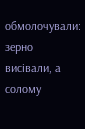обмолочували: зерно висівали, а солому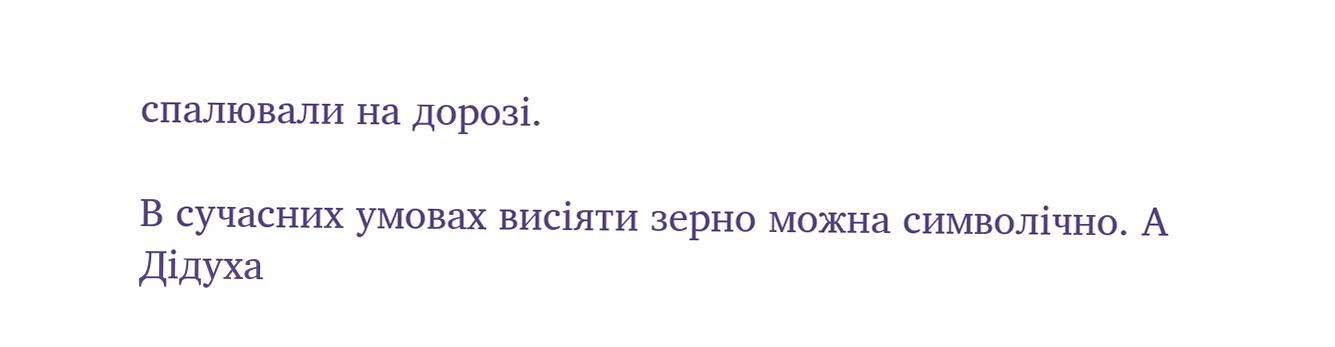спалювали на дорозі.

В сучасних умовах висіяти зерно можна символічно. А Дідуха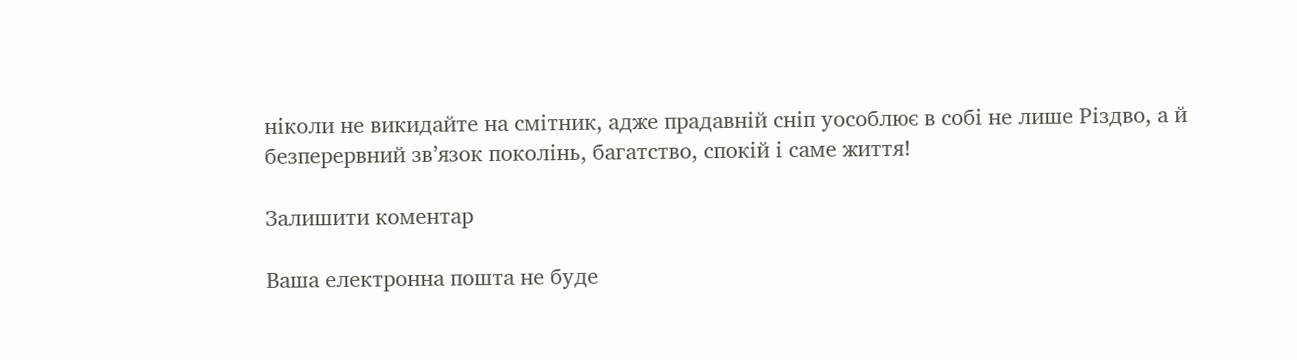ніколи не викидайте на смітник, адже прадавній сніп уособлює в собі не лише Різдво, а й безперервний зв’язок поколінь, багатство, спокій і саме життя!

Залишити коментар

Ваша електронна пошта не буде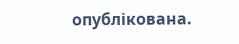опублікована.